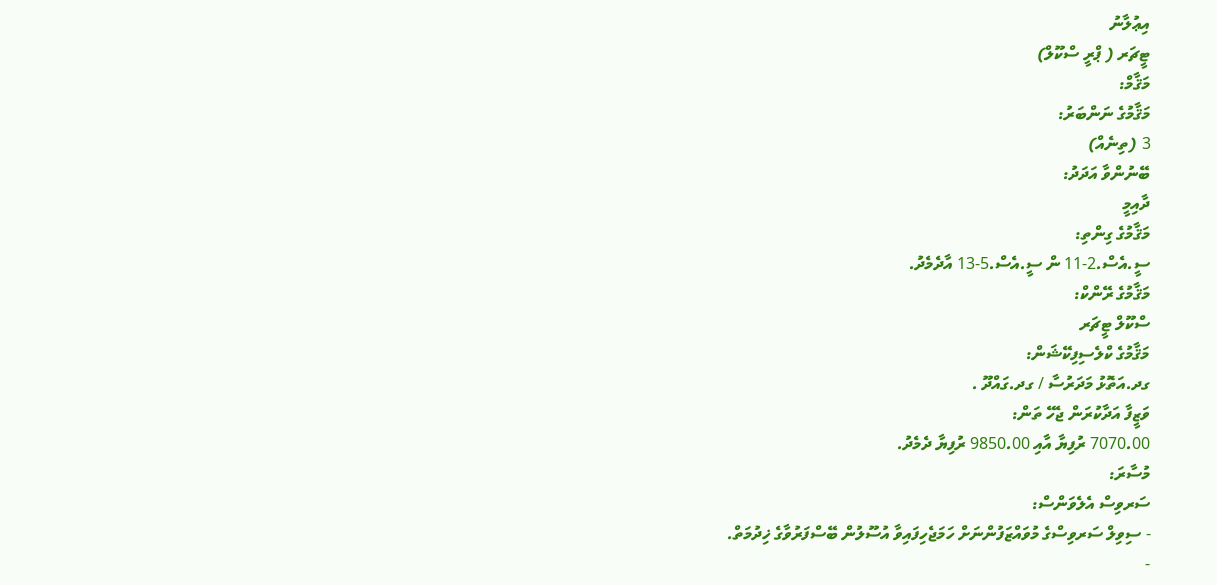އިޢުލާނު
ޓީޗަރ ( ޕްރީ ސްކޫލް)
މަޤާމް:
މަޤާމުގެ ނަންބަރު:
3 (ތިނެއް)
ބޭނުންވާ އަދަދު:
ދާއިމީ
މަޤާމުގެ ގިންތި:
ސީ.އެސް.2-11 ން ސީ.އެސް.5-13 އާދެމެދު.
މަޤާމުގެ ރޭންކް:
ސްކޫލް ޓީޗަރ
މަޤާމުގެ ކްލެސިފިކޭޝަން:
ގދ.އަތޮޅު މަދަރުސާ / ގދ.ގައްދޫ .
ވަޒީފާ އަދާކުރަން ޖެހޭ ތަން:
7070.00 ރުފިޔާ އާއި 9850.00 ރުފިޔާ ދެމެދު.
މުސާރަ:
ސަރވިސް އެލެވަންސް:
- ސިވިލް ސަރވިސްގެ މުވައްޒަފުންނަށް ހަމަޖެހިފައިވާ އުސޫލުން ބޭސްފަރުވާގެ ޚިދުމަތް.
-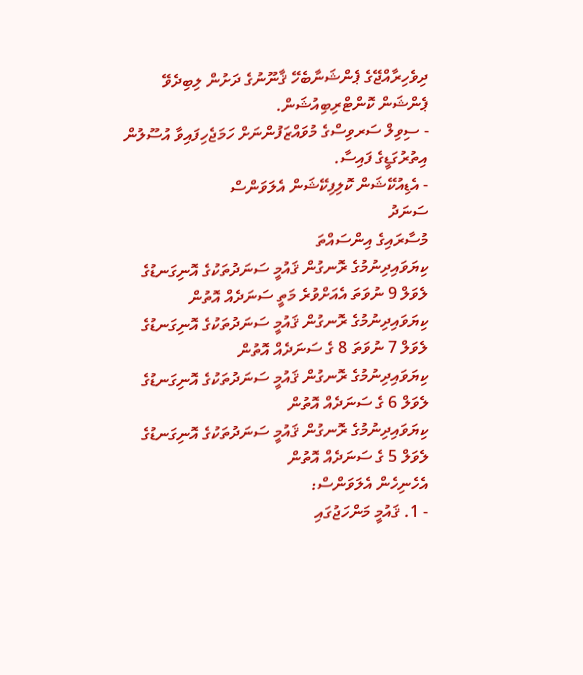ދިވެހިރާއްޖޭގެ ޕެންޝަނާބެހޭ ޤާނޫނުގެ ދަށުން ލިބިދެވޭ ޕެންޝަން ކޮންޓްރިބިއުޝަން.
- ސިވިލް ސަރވިސްގެ މުވައްޒަފުންނަށް ހަމަޖެހިފައިވާ އުސޫލުން އިތުރުގަޑީގެ ފައިސާ.
- އެޑިއުކޭޝަން ކޮލިފިކޭޝަން އެލަވަންސް
ސަނަދު
މުސާރައިގެ އިންސައްތަ
ކިޔަވައިދިނުމުގެ ރޮނގުން ޤައުމީ ސަނަދުތަކުގެ އޮނިގަނޑުގެ ލެވަލް 9 ނުވަތަ އެއަށްވުރެ މަތީ ސަނަދެއް އޮތުން
ކިޔަވައިދިނުމުގެ ރޮނގުން ޤައުމީ ސަނަދުތަކުގެ އޮނިގަނޑުގެ ލެވަލް 7 ނުވަތަ 8 ގެ ސަނަދެއް އޮތުން
ކިޔަވައިދިނުމުގެ ރޮނގުން ޤައުމީ ސަނަދުތަކުގެ އޮނިގަނޑުގެ ލެވަލް 6 ގެ ސަނަދެއް އޮތުން
ކިޔަވައިދިނުމުގެ ރޮނގުން ޤައުމީ ސަނަދުތަކުގެ އޮނިގަނޑުގެ ލެވަލް 5 ގެ ސަނަދެއް އޮތުން
އެހެނިހެން އެލަވަންސް:
- 1. ޤައުމީ މަންހަޖުގައި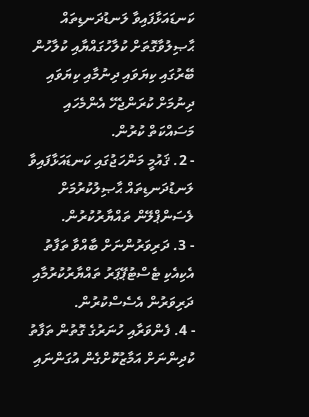ކަނޑައަޅާފައިވާ ލަނޑުދަނޑިތައް ޙާޞިލުވާގޮތަށް ކުލާހުގައްޔާއި ކުލާހުން ބޭރުގައި ކިޔަވައި ދިނުމާއި ކިޔަވައި ދިނުމަށް ކުރަންޖެހޭ އެންމެހައި މަސައްކަތް ކުރުން.
- 2. ޤައުމީ މަންހަޖުގައި ކަނޑައަޅާފައިވާ ލަނޑުދަނޑިތައް ޙާޞިލުކުރުމަށް ލެސަންޕްލޭން ތައްޔާރުކުރުން.
- 3. ދަރިވަރުންނަށް ބާއްވާ ތަފާތު އެކިއެކި ޓެސްޓުޕޭޕަރު ތައްޔާރުކުރުމާއި ދަރިވަރުން އެސެސްކުރުން.
- 4. ފެންވަރާއި ހުނަރުގެ ގޮތުން ތަފާތު ކުދިންނަށް އަމާޒުކޮށްގެން އުގަންނައި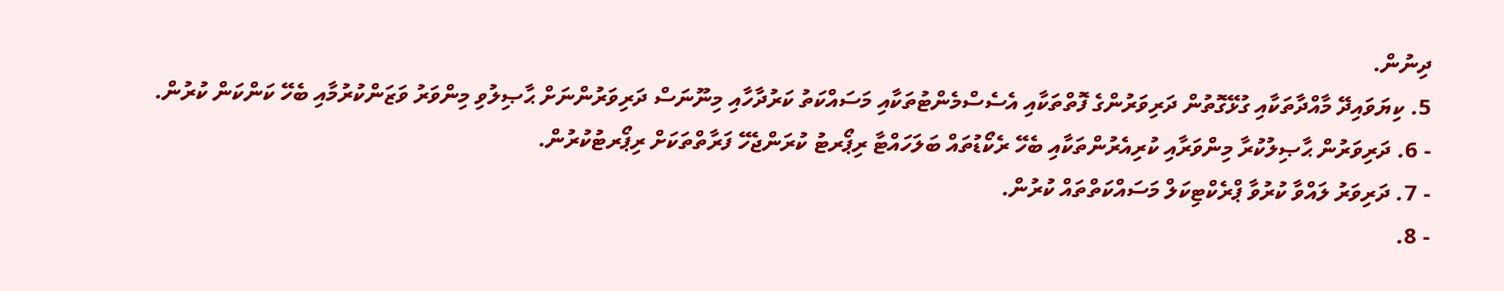ދިނުން.
5. ކިޔަވައިދޭ މާއްދާތަކާއި ގުޅޭގޮތުން ދަރިވަރުންގެ ފޮތްތަކާއި އެސެސްމެންޓުތަކާއި މަސައްކަތު ކަރުދާހާއި މިނޫނަސް ދަރިވަރުންނަށް ޙާޞިލުވި މިންވަރު ވަޒަންކުރުމާއި ބެހޭ ކަންކަން ކުރުން.
- 6. ދަރިވަރުން ޙާޞިލުކުރާ މިންވަރާއި ކުރިއެރުންތަކާއި ބެހޭ ރެކޯޑުތައް ބަލަހައްޓާ ރިޕޯރޓު ކުރަންޖެހޭ ފަރާތްތަކަށް ރިޕޯރޓުކުރުން.
- 7. ދަރިވަރު ލައްވާ ކުރުވާ ޕްރެކްޓިކަލް މަސައްކަތްތައް ކުރުން.
- 8.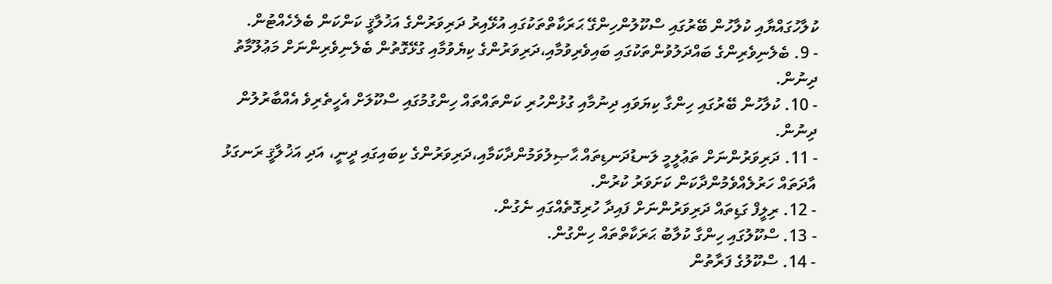ކުލާހުގައްޔާއި ކުލާހުން ބޭރުގައި ސްކޫލުންހިންގޭ ޙަރަކާތްތަކުގައި އުޅޭއިރު ދަރިވަރުންގެ އަޚުލާޤީ ކަންކަން ބެލެހެއްޓުން.
- 9. ބެލެނިވެރިންގެ ބައްދަލުވުންތަކުގައި ބައިވެރިވުމާއި،ދަރިވަރުންގެ ކިޔެވުމާއި ގުޅޭގޮތުން ބެލެނިވެރިންނަށް މަޢުލޫމާތު ދިނުން.
- 10. ކުލާހުން ބޭރުގައި ހިންގާ ކިޔަވައި ދިނުމާއި ގުޅުންހުރި ކަންތައްތައް ހިންގުމުގައި ސްކޫލަށް އެހީތެރިވެ އެއްބާރުލުން ދިނުން.
- 11. ދަރިވަރުންނަށް ތަޢުލީމީ ލަނޑުދަނޑިތައް ޙާޞިލުވަމުންދާކަމާއި،ދަރިވަރުންގެ ކިބައިގައި ދީނީ، އަދި އަޚުލާޤީ ރަނގަޅު އާދަތައް ހަރުލެއްވެމުންދާކަން ކަށަވަރު ކުރުން.
- 12. ރިލީފް ގަޑިތައް ދަރިވަރުންނަށް ފައިދާ ހުރިގޮތެއްގައި ނެގުން.
- 13. ސްކޫލުގައި ހިންގާ ކުލާބު ޙަރަކާތްތައް ހިންގުން.
- 14. ސްކޫލުގެ ފަރާތުން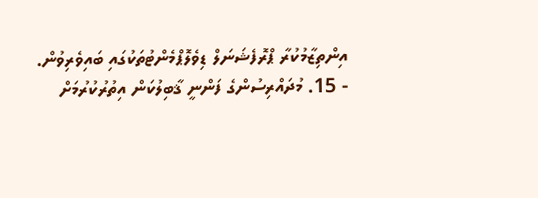އިންތިޒާމުކުރާ ޕްރޮފެޝަނަލް ޑިވެލޮޕްމެންޓުތަކުގައި ބައިވެރިވުން.
- 15. މުދައްރިސުންގެ ފަންނީ ޤާބިލުކަން އިތުރުކުރުމަށް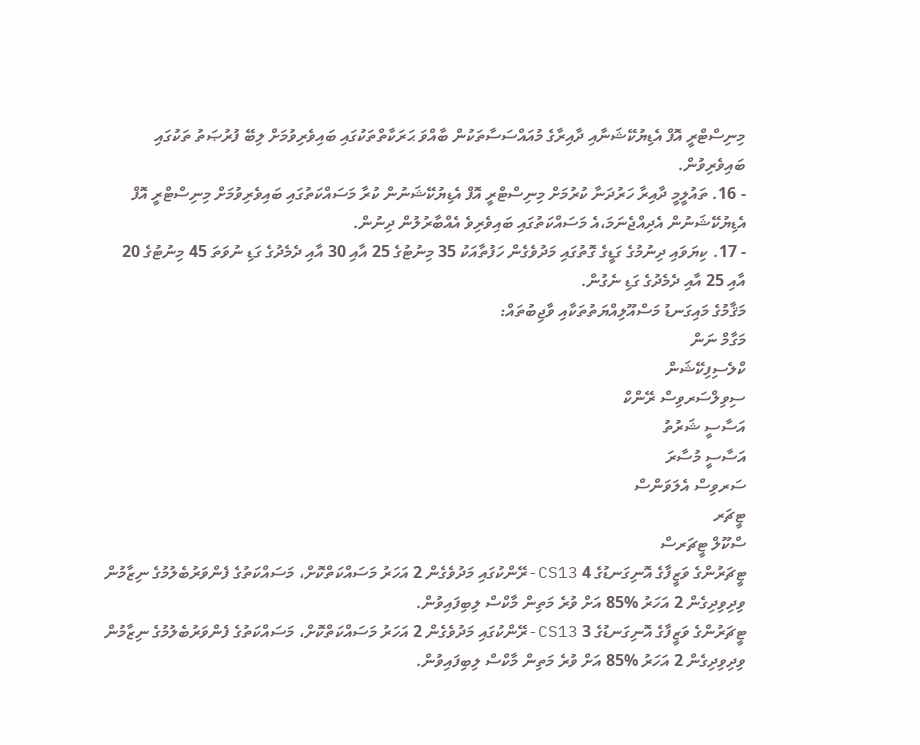މިނިސްޓްރީ އޮފް އެޑިޔުކޭޝަނާއި ދާއިރާގެ މުއައްސަސާތަކުން ބާއްވަ ޙަރަކާތްތަކުގައި ބައިވެރިވުމަށް ލިބޭ ފުރުޞަތު ތަކުގައި ބައިވެރިވުން.
- 16. ތައުލީމީ ދާއިރާ ހަރުދަނާ ކުރުމަށް މިނިސްޓްރީ އޮފް އެޑިޔުކޭޝަނުން ކުރާ މަސައްކަތުގައި ބައިވެރިވުމަށް މިނިސްޓްރީ އޮފް އެޑިޔުކޭޝަނުން އެދިއްޖެނަމަ،އެ މަސައްކަތުގައި ބައިވެރިވެ އެއްބާރުލުން ދިނުން.
- 17. ކިޔަވައި ދިނުމުގެ ގަޑީގެ ގޮތުގައި މަދުވެގެން ހަފުތާއަކު 35 މިނުޓުގެ 25 އާއި 30 އާއި ދެމެދުގެ ގަޑި ނުވަތަ 45 މިނުޓުގެ 20 އާއި 25 އާއި ދެމެދުގެ ގަޑި ނެގުން.
މަޤާމުގެ މައިގަނޑު މަސްއޫލިއްޔަތުތަކާއި ވާޖިބުތައް:
މަގާމް ނަން
ކްލެސިފިކޭޝަން
ސިވިލްސަރވިސް ރޭންކް
އަސާސީ ޝަރުތު
އަސާސީ މުސާރަ
ސަރވިސް އެލަވަންސް
ޓީޗަރ
ސްކޫލް ޓީޗަރސް
ޓީޗަރުންގެ ވަޒީފާގެ އޮނިގަނޑުގެ 4 CS13-ރޭންކުގައި މަދުވެގެން 2 އަހަރު މަސައްކަތްކޮށް، މަސައްކަތުގެ ފެންވަރުބެލުމުގެ ނިޒާމުން ވިދިވިދިގެން 2 އަހަރު %85 އަށް ވުރެ މަތިން މާކްސް ލިބިފައިވުން.
ޓީޗަރުންގެ ވަޒީފާގެ އޮނިގަނޑުގެ 3 CS13-ރޭންކުގައި މަދުވެގެން 2 އަހަރު މަސައްކަތްކޮށް، މަސައްކަތުގެ ފެންވަރުބެލުމުގެ ނިޒާމުން ވިދިވިދިގެން 2 އަހަރު %85 އަށް ވުރެ މަތިން މާކްސް ލިބިފައިވުން.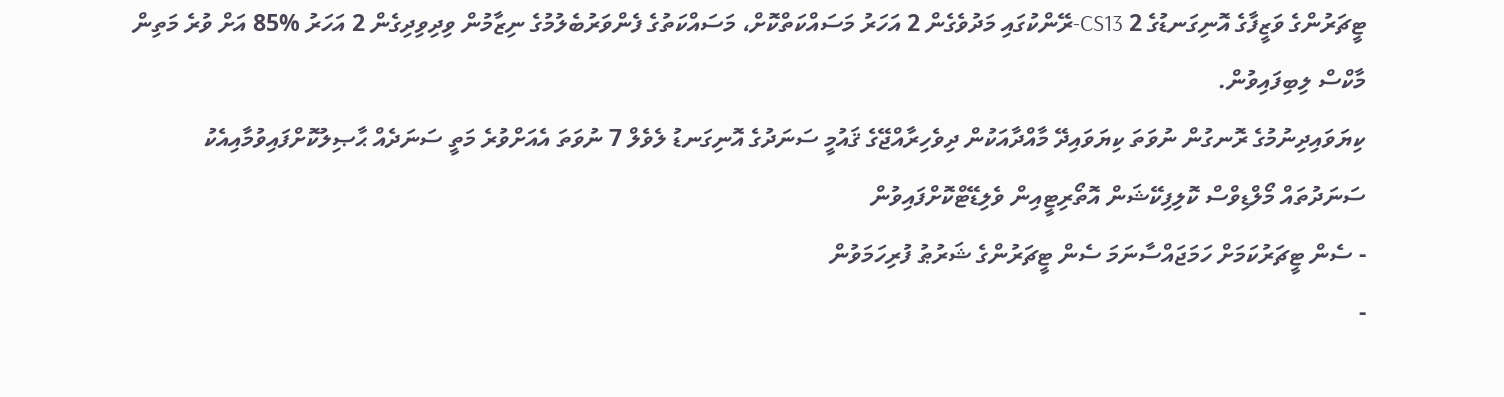ޓީޗަރުންގެ ވަޒީފާގެ އޮނިގަނޑުގެ 2 CS13-ރޭންކުގައި މަދުވެގެން 2 އަހަރު މަސައްކަތްކޮށް، މަސައްކަތުގެ ފެންވަރުބެލުމުގެ ނިޒާމުން ވިދިވިދިގެން 2 އަހަރު %85 އަށް ވުރެ މަތިން މާކްސް ލިބިފައިވުން.
ކިޔަވައިދިނުމުގެ ރޮނގުން ނުވަތަ ކިޔަވައިދޭ މާއްދާއަކުން ދިވެހިރާއްޖޭގެ ޤައުމީ ސަނަދުގެ އޮނިގަނޑު ލެވެލް 7 ނުވަތަ އެއަށްވުރެ މަތީ ސަނަދެއް ޙާޞިލުކޮށްފައިވުމާއިއެކު ސަނަދުތައް މޯލްޑިވްސް ކޮލިފިކޭޝަން އޮތޯރިޓީއިން ވެލިޑޭޓްކޮށްފައިވުން
- ސެން ޓީޗަރުކަމަށް ހަމަޖައްސާނަމަ ސެން ޓީޗަރުންގެ ޝަރުޠު ފުރިހަމަވުން
-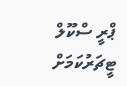ޕްރީ ސްކޫލް ޓީޗަރުކަމަށް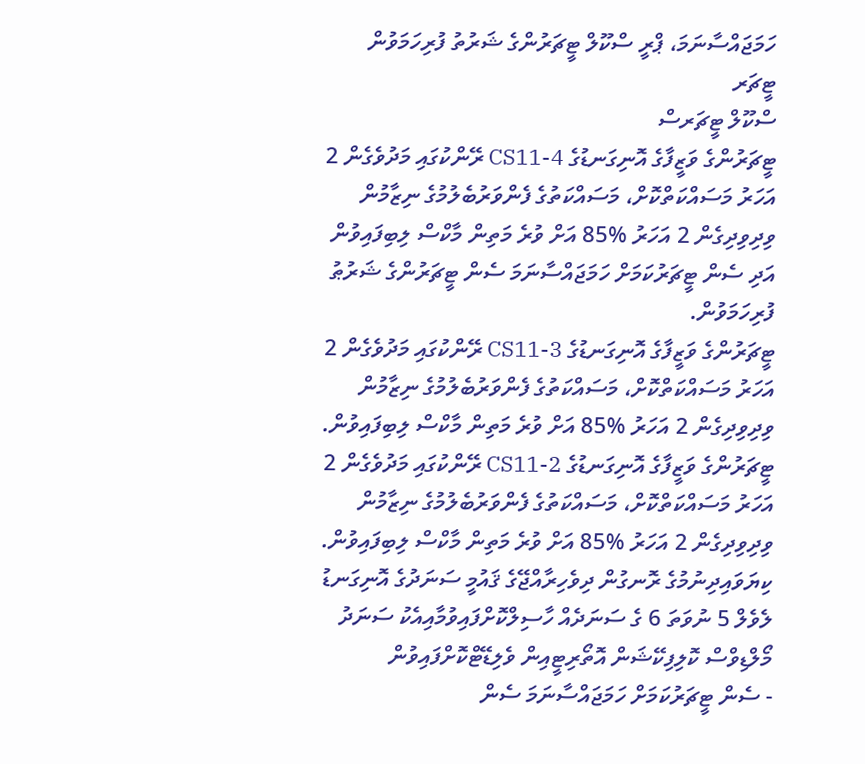ހަމަޖައްސާނަމަ، ޕްރީ ސްކޫލް ޓީޗަރުންގެ ޝަރުތު ފުރިހަމަވުން
ޓީޗަރ
ސްކޫލް ޓީޗަރސް
ޓީޗަރުންގެ ވަޒީފާގެ އޮނިގަނޑުގެ CS11-4 ރޭންކުގައި މަދުވެގެން 2 އަހަރު މަސައްކަތްކޮށް، މަސައްކަތުގެ ފެންވަރުބެލުމުގެ ނިޒާމުން ވިދިވިދިގެން 2 އަހަރު %85 އަށް ވުރެ މަތިން މާކްސް ލިބިފައިވުން އަދި ސެން ޓީޗަރުކަމަށް ހަމަޖައްސާނަމަ ސެން ޓީޗަރުންގެ ޝަރުޠު ފުރިހަމަވުން.
ޓީޗަރުންގެ ވަޒީފާގެ އޮނިގަނޑުގެ CS11-3 ރޭންކުގައި މަދުވެގެން 2 އަހަރު މަސައްކަތްކޮށް، މަސައްކަތުގެ ފެންވަރުބެލުމުގެ ނިޒާމުން ވިދިވިދިގެން 2 އަހަރު %85 އަށް ވުރެ މަތިން މާކްސް ލިބިފައިވުން.
ޓީޗަރުންގެ ވަޒީފާގެ އޮނިގަނޑުގެ CS11-2 ރޭންކުގައި މަދުވެގެން 2 އަހަރު މަސައްކަތްކޮށް، މަސައްކަތުގެ ފެންވަރުބެލުމުގެ ނިޒާމުން ވިދިވިދިގެން 2 އަހަރު %85 އަށް ވުރެ މަތިން މާކްސް ލިބިފައިވުން.
ކިޔަވައިދިނުމުގެ ރޮނގުން ދިވެހިރާއްޖޭގެ ޤައުމީ ސަނަދުގެ އޮނިގަނޑު ލެވެލް 5 ނުވަތަ 6 ގެ ސަނަދެއް ހާސިލްކޮށްފައިވުމާއިއެކު ސަނަދު މޯލްޑިވްސް ކޮލިފިކޭޝަން އޮތޯރިޓީއިން ވެލިޑޭޓްކޮށްފައިވުން
- ސެން ޓީޗަރުކަމަށް ހަމަޖައްސާނަމަ ސެން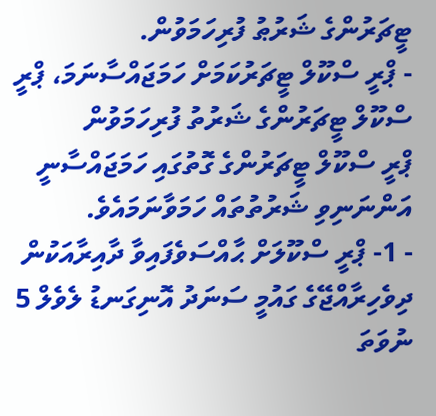ޓީޗަރުންގެ ޝަރުޠު ފުރިހަމަވުން.
- ޕްރީ ސްކޫލް ޓީޗަރުކަމަށް ހަމަޖައްސާނަމަ، ޕްރީ ސްކޫލް ޓީޗަރުންގެ ޝަރުތު ފުރިހަމަވުން
ޕްރީ ސްކޫލް ޓީޗަރުންގެ ގޮތުގައި ހަމަޖައްސާނީ އަންނަނިވި ޝަރުތުތައް ހަމަވާނަމައެވެ.
- 1- ޕްރީ ސްކޫލަށް ޙާއްސަވެފައިވާ ދާއިރާއަކުން ދިވެހިރާއްޖޭގެ ގައުމީ ސަނަދު އޮނިގަނޑު ލެވެލް 5 ނުވަތަ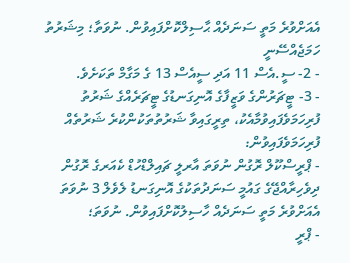އެއަށްވުރެ މަތީ ސަނަދެއް ޙާސިލްކޮށްފައިވުން. ނުވަތާ؛ މިޝަރުތު ހަމަޖެއްސޭނީ
- 2- ސީ.އެސް 11 އަދި ސީއެސް 13 ގެ މަގާމް ތަކަށެވެ.
- 3- ޓީޗަރުންގެ ވަޒީފާގެ އޮނިގަނޑުގެ ޓީޗަރެއްގެ ޝަރުތު ފުރިހަމަވެފައިވުމާއެކު، ތިރީގައިވާ ޝަރުތުތަކުންކުރެ ޝަރުތެއް ފުރިހަމަވެފައިވުން:
- ޕްރީސްކޫލް ރޮގުން ނުވަތަ އާރލީ ޗައިލްޑްހުޑް ކެއަރގެ ރޮގުން ދިވެހިރާއްޖޭގެ ގައުމީ ސަނަދުތަކުގެ އޮނިގަނޑު ލެވެލް 3 ނުވަތަ އެއަށްވުރެ މަތީ ސަނަދެއް ހާސިލުކޮށްފައިވުން. ނުވަތަ؛
- ޕްރީ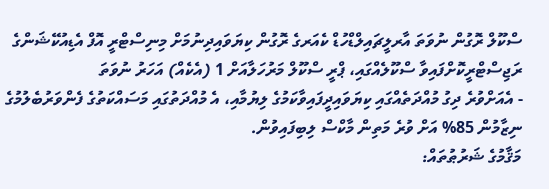ސްކޫލް ރޮގުން ނުވަތަ އާރލީޗައިލްޑްހުޑް ކެއަރގެ ރޮގުން ކިޔަވައިދިނުމަށް މިނިސްޓްރީ އޮފް އެޑިއުކޭޝަންގެ ރަޖިސްޓްރީކޮށްފައިވާ ސްކޫލެއްގައި، ޕްރީ ސްކޫލް މަރުހަލާއަށް 1 (އެކެއް) އަހަރު ނުވަތަ
- އެއަށްވުރެ ދިގު މުއްދަތެއްގައި ކިޔަވައިދީފައިވާކަމުގެ ލިޔުމާއި، އެ މުއްދަތުގައި މަސައްކަތުގެ ފެންވަރުބެލުމުގެ ނިޒާމުން 85% އަށް ވުރެ މަތިން މާކްސް ލިބިފައިވުން.
މަޤާމުގެ ޝަރުޠުތައް: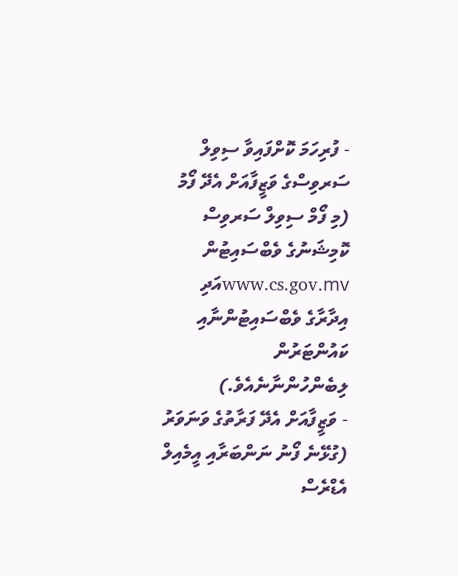- ފުރިހަމަ ކޮށްފައިވާ ސިވިލް ސަރވިސްގެ ވަޒީފާއަށް އެދޭ ފޯމު (މި ފޯމް ސިވިލް ސަރވިސް ކޮމިޝަނުގެ ވެބްސައިޓުން www.cs.gov.mvއަދި އިދާރާގެ ވެބްސައިޓުންނާއި ކައުންޓަރުން ލިބެންހުންނާނެއެވެ.)
- ވަޒީފާއަށް އެދޭ ފަރާތުގެ ވަނަވަރު (ގުޅޭނެ ފޯނު ނަންބަރާއި އީމެއިލް އެޑްރެސް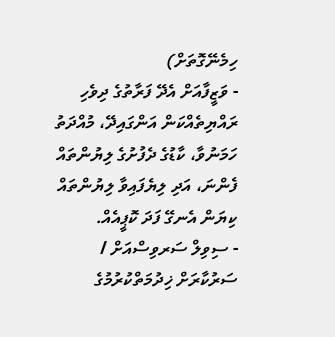ހިމެނޭގޮތަށް)
- ވަޒީފާއަށް އެދޭ ފަރާތުގެ ދިވެހި ރައްޔިތެއްކަން އަންގައިދޭ، މުއްދަތު ހަމަނުވާ، ކާޑުގެ ދެފުށުގެ ލިޔުންތައް ފެންނަ، އަދި ލިޔެފައިވާ ލިޔުންތައް ކިޔަން އެނގޭ ފަދަ ކޮޕީއެއް.
- ސިވިލް ސަރވިސްއަށް / ސަރުކާރަށް ޚިދުމަތްކުރުމުގެ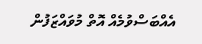އެއްބަސްވުމެއް އޮތް މުވައްޒަފުން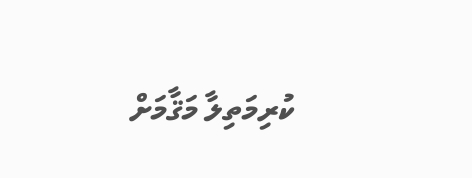ކުރިމަތިލާ މަޤާމަށް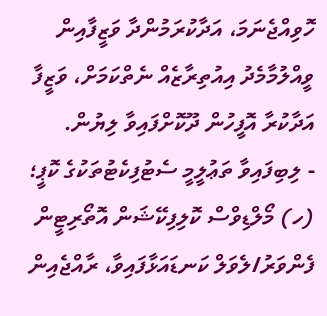ހޮވިއްޖެނަމަ، އަދާކުރަމުންދާ ވަޒީފާއިން ވީއްލުމާމެދު އިއުތިރާޒެއް ނެތްކަމަށް، ވަޒީފާ އަދާކުރާ އޮފީހުން ދޫކޮށްފައިވާ ލިޔުން.
- ލިބިފައިވާ ތަޢުލީމީ ސެޓުފިކެޓުތަކުގެ ކޮޕީ؛
(ހ) މޯލްޑިވްސް ކޮލިފިކޭޝަން އޮތޯރިޓީން ފެންވަރު/ލެވަލް ކަނޑައަޅާފައިވާ، ރާއްޖެއިން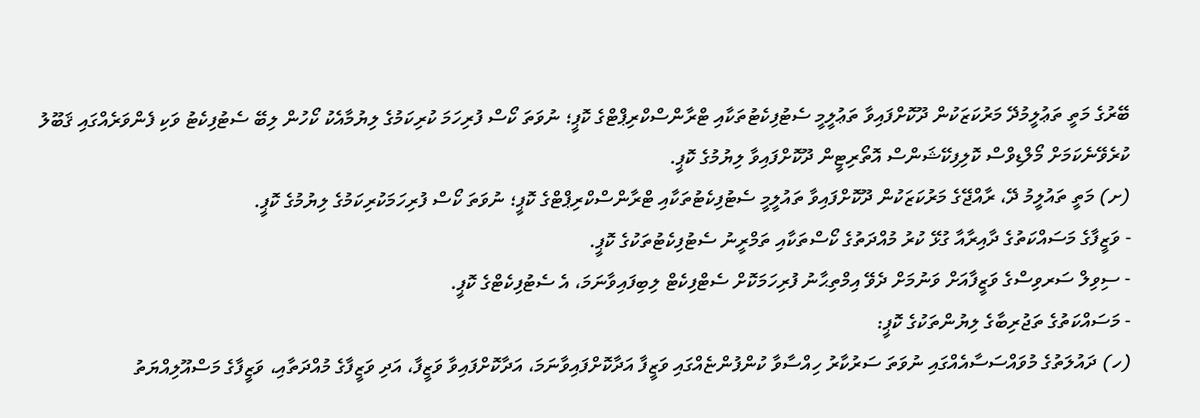ބޭރުގެ މަތީ ތަޢުލީމުދޭ މަރުކަޒަކުން ދޫކޮށްފައިވާ ތަޢުލީމީ ސެޓުފިކެޓުތަކާއި ޓްރާންސްކްރިޕްޓްގެ ކޮޕީ؛ ނުވަތަ ކޯސް ފުރިހަމަ ކުރިކަމުގެ ލިޔުމާއެކު ކޯހުން ލިބޭ ސެޓުފިކެޓު ވަކި ފެންވަރެއްގައި ޤަބޫލު ކުރެވޭނެކަމަށް މޯލްޑިވްސް ކޮލިފިކޭޝަންސް އޮތޯރިޓީން ދޫކޮށްފައިވާ ލިޔުމުގެ ކޮޕީ.
(ށ) މަތީ ތައުލީމު ދޭ، ރާއްޖޭގެ މަރުކަޒަކުން ދޫކޮށްފައިވާ ތައުލީމީ ސެޓުފިކެޓުތަކާއި ޓްރާންސްކްރިޕްޓްގެ ކޮޕީ؛ ނުވަތަ ކޯސް ފުރިހަމަކުރިކަމުގެ ލިޔުމުގެ ކޮޕީ.
- ވަޒީފާގެ މަސައްކަތުގެ ދާއިރާއާ ގުޅޭ ކުރު މުއްދަތުގެ ކޯސްތަކާއި ތަމްރީނު ސެޓުފިކެޓުތަކުގެ ކޮޕީ.
- ސިވިލް ސަރވިސްގެ ވަޒީފާއަށް ވަނުމަށް ދެވޭ އިމްތިޙާނު ފުރިހަމަކޮށް ސެޓްފިކެޓް ލިބިފައިވާނަމަ، އެ ސެޓުފިކެޓްގެ ކޮޕީ.
- މަސައްކަތުގެ ތަޖުރިބާގެ ލިޔުންތަކުގެ ކޮޕީ:
(ހ) ދައުލަތުގެ މުވައްސަސާއެއްގައި ނުވަތަ ސަރުކާރު ހިއްސާވާ ކުންފުންޏެއްގައި ވަޒީފާ އަދާކޮށްފައިވާނަމަ، އަދާކޮށްފައިވާ ވަޒީފާ، އަދި ވަޒީފާގެ މުއްދަތާއި، ވަޒީފާގެ މަސްއޫލިއްޔަތު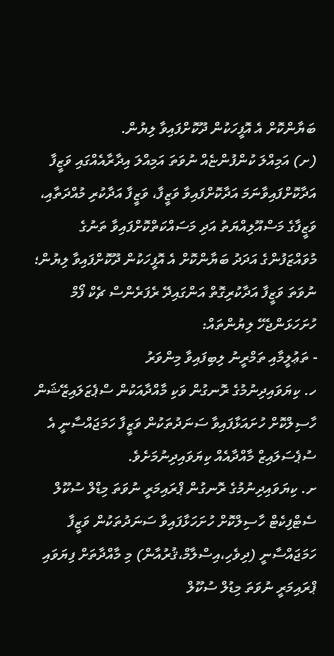ބަޔާންކޮށް އެ އޮފީހަކުން ދޫކޮށްފައިވާ ލިޔުން.
(ށ) އަމިއްލަ ކުންފުންޏެއް ނުވަތަ އަމިއްލަ އިދާރާއެއްގައި ވަޒީފާ އަދާކޮށްފައިވާނަމަ އަދާކޮށްފައިވާ ވަޒީފާ، ވަޒީފާ އަދާކުރި މުއްދަތާއި، ވަޒީފާގެ މަސްއޫލިއްޔަތު އަދި މަސައްކަތްކޮށްފައިވާ ތަނުގެ މުވައްޒަފުންގެ އަދަދު ބަޔާންކޮށް އެ އޮފީހަކުން ދޫކޮށްފައިވާ ލިޔުން؛ ނުވަތަ ވަޒީފާ އަދާކުރިގޮތް އަންގައިދޭ ރެފަރެންސް ޗެކް ފޯމް
ހުށަހަޅަންޖެހޭ ލިޔުންތައް:
- ތަޢުލީމާއި ތަމްރީނު ލިބިފައިވާ މިންވަރު
ހ. ކިޔަވައިދިނުމުގެ ރޮނގުން ވަކި މާއްދާއަކުން ސްޕެޒަލައިޒޭޝަން ހާސިލްކޮށް ހުށައަޅާފައިވާ ސަނަދުތަކުން ވަޒީފާ ހަމަޖައްސާނީ އެ ސުޕެސަލައިޒް މާއްދާއެއް ކިޔަވައިދިނުމަށެވެ.
ށ. ކިޔަވައިދިނުމުގެ ރޮނގުން ޕްރައިމަރީ ނުވަތަ މިޑްލް ސުކޫލް ސެޓްފިކެޓް ހާސިލްކޮށް ހުށަހަޅާފައިވާ ސަނަދުތަކުން ވަޒީފާ ހަމަޖައްސާނީ (ދިވެހި،އިސްލާމް،ޤުރުއާން) މި މާއްދާތަށް ފިޔަވައި ޕްރައިމަރީ ނުވަތަ މިޑުލް ސުކޫލް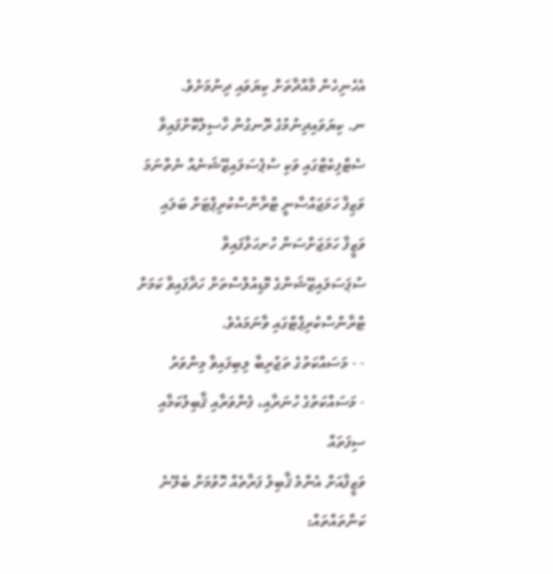އެހެނިހެން މާއްދާތަށް ކިޔަވައި ދިނުމަށެވެ.
ނ. ކިޔަވައިދިނުމުގެ ރޮނގުން ހާސިލްކޮށްފައިވާ ސެޓްފިކެޓްގައި ވަކި ސުޕެސަލައިޒޭޝަނެއް ނެތްނަމަ ވަޒިފާ ހަމަޖައްސާނީ ޓްރާންސްކުރިޕްޓަށް ބަލައި ވަޒީފާ ހަމަޖަށްސަން ހުށހަޅާފައިވާ ސުޕަސަލައިޒޭޝަންގެ މޮޑިއުލްސްތަށް ހަދާފައިވާ ކަމަށް ޓްރާންސްކުރިޕްޓްގައި ވާނަމައެވެ.
- - މަސައްކަތުގެ ތަޖުރިބާ ލިބިފައިވާ މިންވަރު
- މަސައްކަތުގެ ހުނަރާއި، ފެންވަރާއި ޤާބިލުކަމާއި ސިފަތައް
ވަޒީފާއަށް އެންމެ ޤާބިލު ފަރާތެއް ހޮވުމަށް ބެލޭނެ ކަންތައްތައް: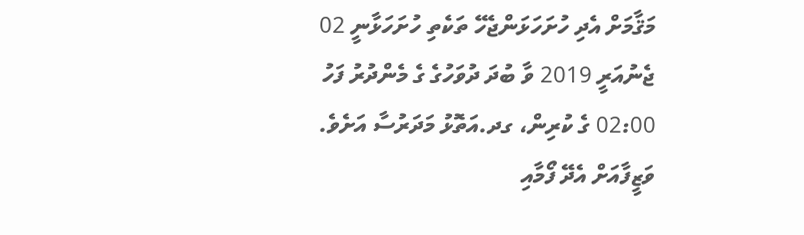މަޤާމަށް އެދި ހުށަހަޅަންޖެހޭ ތަކެތި ހުށަހަޅާނީ 02 ޖެނުއަރީ 2019 ވާ ބުދަ ދުވަހުގެ ގެ މެންދުރު ފަހު 02:00 ގެ ކުރިން، ގދ.އަތޮޅު މަދަރުސާ އަށެވެ. ވަޒީފާއަށް އެދޭ ފޯމާއި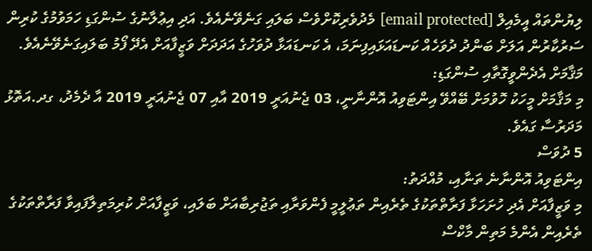ލިޔުންތައް އީމެއިލް [email protected] މެދުވެރިކޮށްވެސް ބަލައި ގަނެވޭނެއެވެ. އަދި އިޢުލާނުގެ ސުންގަޑި ހަމަވުމުގެ ކުރިން ސަރުކާރުން އަލަށް ބަންދު ދުވަހެއް ކަނޑައަޅައިފިނަމަ، އެ ކަނޑައަޅާ ދުވަހުގެ އަދަދަށް ވަޒީފާއަށް އެދޭ ފޯމު ބަލައިގަނެވޭނެއެވެ.
މަޤާމަށް އެދެންވީގޮތާއި ސުންގަޑި:
މި މަޤާމަށް މީހަކު ހޮވުމަށް ބޭއްވޭ އިންޓަވިއު އޮންނާނީ، 03 ޖެނުއަރީ 2019 އާއި 07 ޖެނުއަރީ 2019 އާ ދެމެދު، ގދ.އަތޮޅު މަދަރުސާ ގައެވެ.
5 ދުވަސް
އިންޓަވިއު އޮންނާނެ ތަނާއި، މުއްދަތު:
މި ވަޒީފާއަށް އެދި ހުށަހަޅާ ފަރާތްތަކުގެ ތެރެއިން ތަޢުލީމީ ފެންވަރާއި ތަޖުރިބާއަށް ބަލައި، ވަޒީފާއަށް ކުރިމަތިލާފައިވާ ފަރާތްތަކުގެ ތެރެއިން އެންމެ މަތިން މާކްސް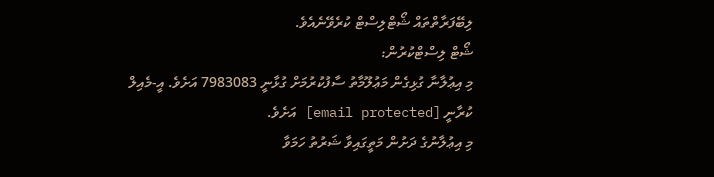ލިބޭފަރާތްތައް ޝޯޓްލިސްޓް ކުރެވޭނެއެވެ.
ޝޯޓް ލިސްޓްކުރުން:
މި އިޢުލާނާ ގުޅިގެން މަޢުލޫމާތު ސާފުކުރުމަށް ގުޅާނީ 7983083 އަށެވެ. އީ-މެއިލް ކުރާނީ [email protected] އަށެވެ.
މި އިޢުލާނުގެ ދަށުން މަތީގައިވާ ޝަރުތު ހަމަވާ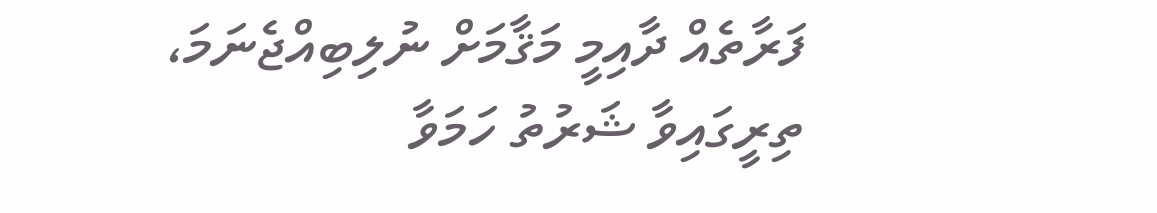ފަރާތެއް ދާއިމީ މަޤާމަށް ނުލިބިއްޖެނަމަ، ތިރީގައިވާ ޝަރުތު ހަމަވާ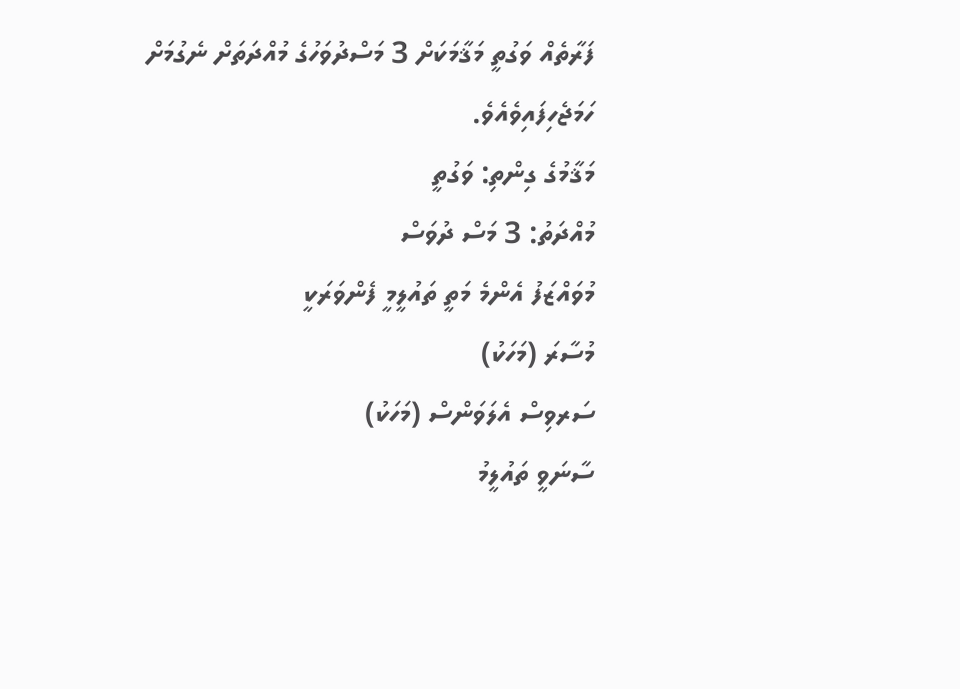ފަރާތެއް ވަގުތީ މަޤާމަކަށް 3 މަސްދުވަހުގެ މުއްދަތަށް ނެގުމަށް ހަމަޖެހިފައިވެއެވެ.
މަޤާމުގެ ގިންތި: ވަގުތީ
މުއްދަތު: 3 މަސް ދުވަސް
މުވައްޒަފު އެންމެ މަތީ ތައުލީމީ ފެންވަރަކީ
މުސާރަ (މަހަކު)
ސަރވިސް އެލަވަންސް (މަހަކު)
ސާނަވީ ތައުލީމު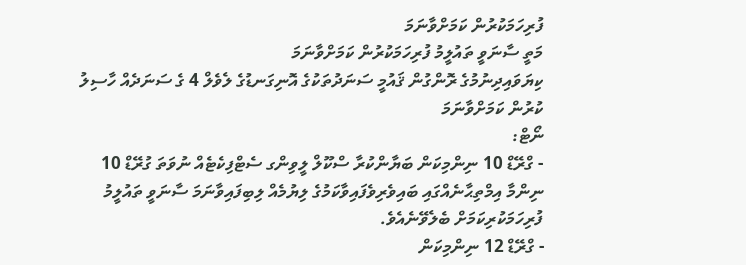ފުރިހަމަކުރުން ކަމަށްވާނަމަ
މަތީ ސާނަވީ ތައުލީމު ފުރިހަމަކުރުން ކަމަށްވާނަމަ
ކިޔަވައިދިނުމުގެ ރޮންގުން ޤައުމީ ސަނަދުތަކުގެ އޮނިގަނޑުގެ ލެވެލް 4 ގެ ސަނަދެއް ހާސިލު ކުރުން ކަމަށްވާނަމަ
ނޯޓް:
- ގްރޭޑް 10 ނިންމިކަން ބަޔާންކުރާ ސްކޫލް ލީވިންގ ސެޓްފިކެޓެއް ނުވަތަ ގުރޭޑް 10 ނިންމާ އިމްތިޙާނެއްގައި ބައިވެރިވެފައިވާކަމުގެ ލިޔުމެއް ލިބިފައިވާނަމަ ސާނަވީ ތައުލީމު ފުރިހަމަކުރިކަމަށް ބެލެވޭނެއެވެ.
- ގްރޭޑް 12 ނިންމިކަން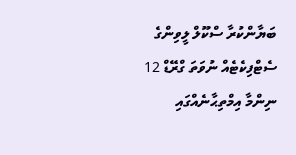ބަޔާންކުރާ ސްކޫލް ލީވިންގެ ސެޓްފިކެޓެއް ނުވަތަ ގްރޭޑް 12 ނިންމާ އިމްތިޙާނެއްގައި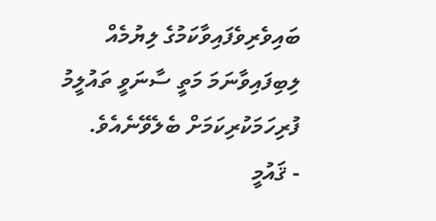ބައިވެރިވެފައިވާކަމުގެ ލިޔުމެއް ލިބިފައިވާނަމަ މަތީ ސާނަވީ ތައުލީމު ފުރިހަމަކުރިކަމަށް ބެލެވޭނެއެވެ.
- ޤައުމީ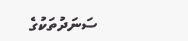ސަނަދުތަކުގެ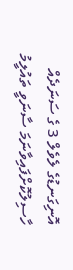އޮނިގަނޑުގެ ލެވެލް 3 ގެ ސަނަދެއް ހާސިލުކޮށްފައިވާނަމަ ސާނަވީ ތައުލީމު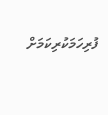ފުރިހަމަކުރިކަމަށް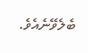ބެލެވޭނެއެވެ.